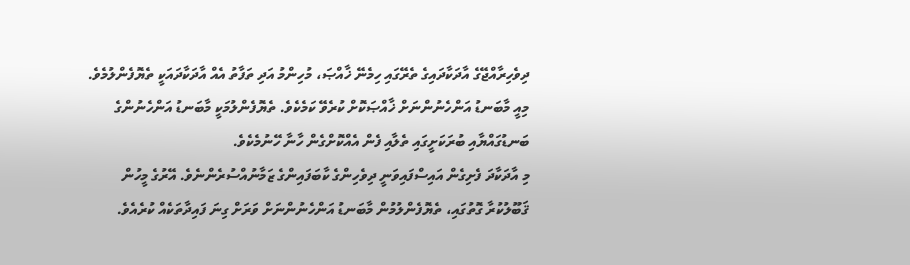ދިވެހިރާއްޖޭގެ އާދަކާދައިގެ ތެރޭގައި ހިމެނޭ ޚާއްޞަ، މުހިންމު އަދި ތަފާތު އެއް އާދަކާދައަކީ ތެޔޮފެންލުމެވެ. މިއީ މާބަނޑު އަންހެނުންނަށް ޚާއްޞަކޮށް ކުރެވޭ ކަމެކެވެ. ތެޔޮފެންލުމަކީ މާބަނޑު އަންހެނުންގެ ބަނޑުގައްޔާއި ބުރަކަށީގައި ތެލާއި ފެން އެއްކޮށްގެން ހާނާ ހޭނުމެކެވެ.
މި އާދަކާދަ ފެށިގެން އައިސްފައިވަނީ ދިވެހިންގެ ކާބަފައިންގެ ޒަމާނުއްސުރެންނެވެ. އޭރުގެ މީހުން ޤަބޫލުކުރާ ގޮތުގައި، ތެޔޮފެންލުމުން މާބަނޑު އަންހެނުންނަށް ވަރަށް ގިނަ ފައިދާތަކެއް ކުރެއެވެ.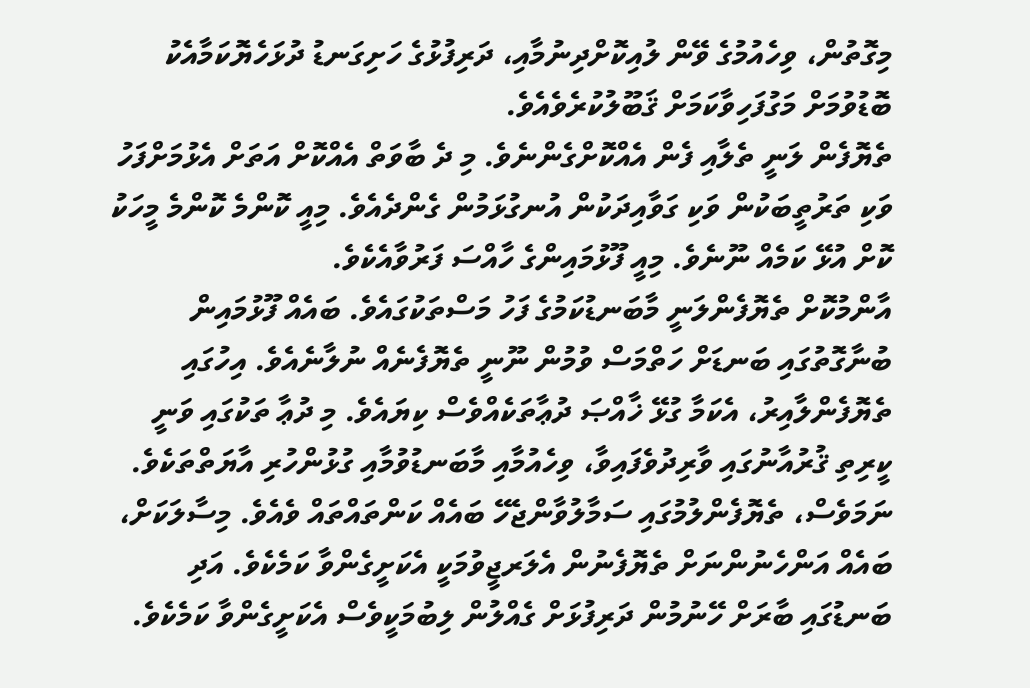މިގޮތުން، ވިހެއުމުގެ ވޭން ލުއިކޮށްދިނުމާއި، ދަރިފުޅުގެ ހަށިގަނޑު ދުޅަހެޔޮކަމާއެކު ބޮޑުވުމަށް މަގުފަހިވާކަމަށް ޤަބޫލުކުރެވެއެވެ.
ތެޔޮފެން ލަނީ ތެލާއި ފެން އެއްކޮށްގެންނެވެ. މި ދެ ބާވަތް އެއްކޮށް އަތަށް އެޅުމަށްފަހު ވަކި ތަރުތީބަކުން ވަކި ގަވާއިދަކުން އުނގުޅަމުން ގެންދެއެވެ. މިއީ ކޮންމެ ކޮންމެ މީހަކު ކޮށް އުޅޭ ކަމެއް ނޫނެވެ. މިއީ ފޫޅުމައިންގެ ހާއްސަ ފަރުވާއެކެވެ.
އާންމުކޮށް ތެޔޮފެންލަނީ މާބަނޑުކަމުގެ ފަހު މަސްތަކުގައެވެ. ބައެއް ފޫޅުމައިން ބުނާގޮތުގައި ބަނޑަށް ހަތްމަސް ވުމުން ނޫނީ ތެޔޮފެނެއް ނުލާނެއެވެ. އިހުގައި ތެޔޮފެންލާއިރު، އެކަމާ ގުޅޭ ޚާއްޞަ ދުޢާތަކެއްވެސް ކިޔައެވެ. މި ދުޢާ ތަކުގައި ވަނީ ކީރިތި ޤުރުއާނުގައި ވާރިދުވެފައިވާ، ވިހެއުމާއި މާބަނޑުވުމާއި ގުޅުންހުރި އާޔަތްތަކެވެ.
ނަމަވެސް، ތެޔޮފެންލުމުގައި ސަމާލުވާންޖެހޭ ބައެއް ކަންތައްތައް ވެއެވެ. މިސާލަކަށް، ބައެއް އަންހެނުންނަށް ތެޔޮފެނުން އެލަރޖީވުމަކީ އެކަށީގެންވާ ކަމެކެވެ. އަދި ބަނޑުގައި ބާރަށް ހޭނުމުން ދަރިފުޅަށް ގެއްލުން ލިބުމަކީވެސް އެކަށީގެންވާ ކަމެކެވެ.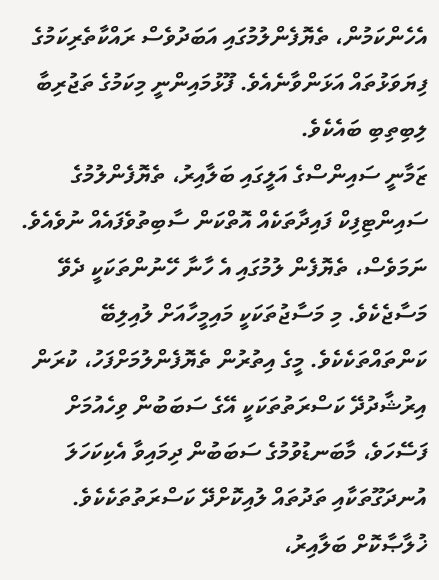އެހެންކަމުން، ތެޔޮފެންލުމުގައި އަބަދުވެސް ރައްކާތެރިކަމުގެ ފިޔަވަޅުތައް އަޅަންވާނެއެވެ. ފޫޅުމައިންނީ މިކަމުގެ ތަޖުރިބާ ލިބިތިބި ބައެކެވެ.
ޒަމާނީ ސައިންސްގެ އަލީގައި ބަލާއިރު، ތެޔޮފެންލުމުގެ ސައިންޓިފިކް ފައިދާތަކެއް އޮތްކަން ސާބިތުވެފައެއް ނުވެއެވެ. ނަމަވެސް، ތެޔޮފެން ލުމުގައި އެ ހާނާ ހޭނުންތަކަކީ ދެވޭ މަސާޖެކެވެ. މި މަސާޖުތަކަކީ މައިމީހާއަށް ލުއިލިބޭ ކަންތައްތަކެކެވެ. މީގެ އިތުރުން ތެޔޮފެންލުމަށްފަހު، ކުރަން އިރުޝާދުދޭ ކަސްރަތުތަކަކީ އޭގެ ސަބަބުން ވިހެއުމަށް ފަސޭހަވެ، މާބަނޑުވުމުގެ ސަބަބުން ދިމައިވާ އެކިކަހަލަ އުނދަގޫތަކާއި ތަދުތައް ލުއިކޮށްދޭ ކަސްރަތުތަކެކެވެ.
ޚުލާޞާކޮށް ބަލާއިރު،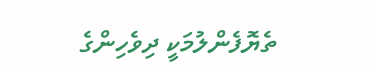ތެޔޮފެންލުމަކީ ދިވެހިންގެ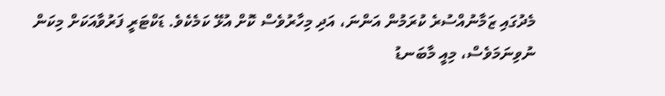މެދުގައި ޒަމާނުއްސުރެ ކުރަމުން އަންނަ، އަދި މިހާރުވެސް ކޮށް އުޅޭ ކަމެކެވެ. ޑަކްޓަރީ ފަރުވާއަކަށް މިކަން ނުވިނަމަވެސް، މިއީ މާބަނޑު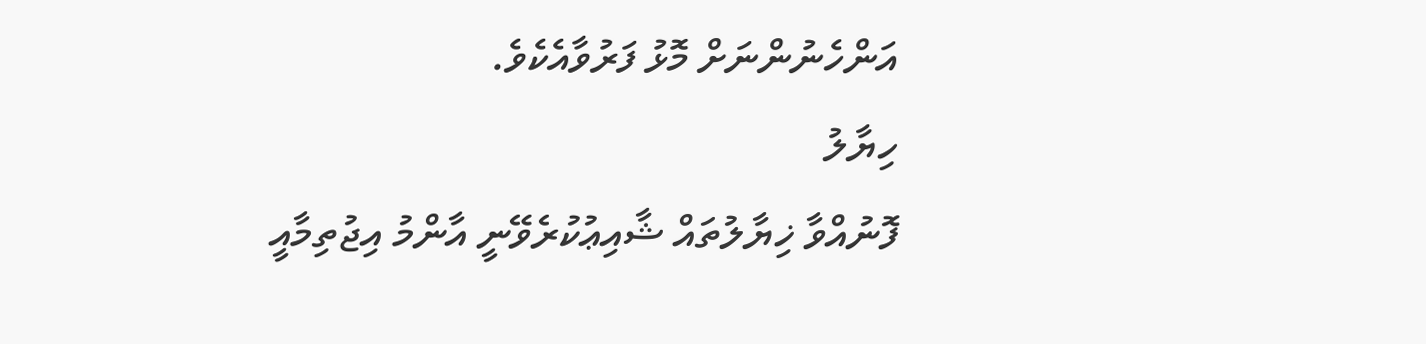އަންހެނުންނަށް މޮޅު ފަރުވާއެކެވެ.
ހިޔާލު
ފޮނުއްވާ ޚިޔާލުތައް ޝާއިޢުކުރެވޭނީ އާންމު އިޖުތިމާއީ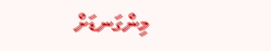މިންގަނޑަށް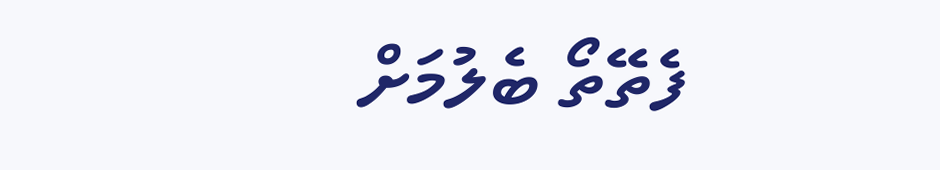ފެތޭތޯ ބެލުމަށް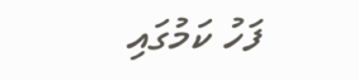ފަހު ކަމުގައި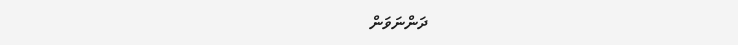ދަންނަވަން